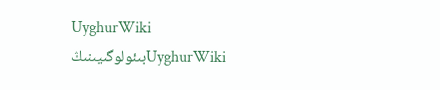UyghurWiki
UyghurWikiبىئولوگىيىنىڭ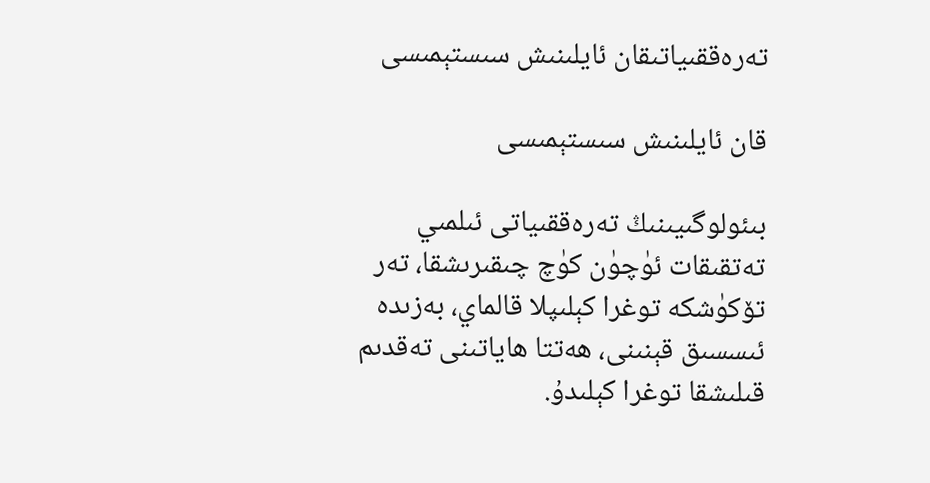تەرەققىياتىقان ئايلىنىش سىستېمىسى

قان ئايلىنىش سىستېمىسى

بىئولوگىيىنىڭ تەرەققىياتى ئىلمىي تەتقىقات ئۈچۈن كۈچ چىقىرىشقا، تەر تۆكۈشكە توغرا كېلىپلا قالماي، بەزىدە ئىسسىق قېنىنى، ھەتتا ھاياتىنى تەقدىم قىلىشقا توغرا كېلىدۇ.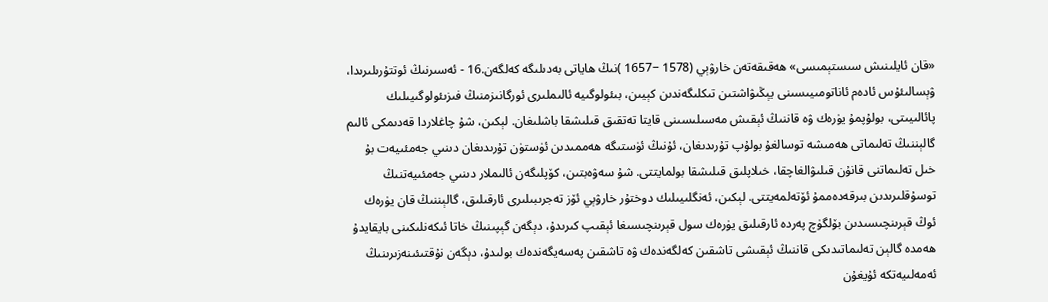«قان ئايلىنىش سىستېمىسى» ھەقىقەتەن خارۋېي (1578 −1657 )نىڭ ھاياتى بەدىلىگە كەلگەن.16 - ئەسىرنىڭ ئوتتۇرىلىرىدا، ۋېسالىئۇس ئادەم ئاناتومىيىسىنى يېڭىۋاشتىن تىكلىگەندىن كېيىن، بىئولوگىيە ئالىملىرى ئورگانىزمنىڭ فىزىئولوگىيىلىك پائالىيىتى، بولۇپمۇ يۈرەك ۋە قاننىڭ ئېقىش مەسىلىسىنى قايتا تەتقىق قىلىشقا باشلىغان. لېكىن، شۇ چاغلاردا قەدىمكى ئالىم گالېننىڭ تەلىماتى ھەمىشە توسالغۇ بولۇپ تۇرىدىغان، ئۇنىڭ ئۈستىگە ھەممىدىن ئۈستۈن تۇرىدىغان دىنىي جەمئىيەت بۇ خىل تەلىماتنى قانۇن قىلىۋالغاچقا، خىلاپلىق قىلىشقا بولمايتتى. شۇ سەۋەبتىن، كۆپلىگەن ئالىملار دىنىي جەمئىيەتنىڭ توسۇقلىرىدىن بىرقەدەممۇ ئۆتەلمەيتتى. لېكىن، ئەنگلىيىلىك دوختۇر خارۋېي ئۆز تەجرىبىلىرى ئارقىلىق، گالېننىڭ قان يۈرەك ئوڭ قېرىنچىسىدىن بۆلگۈچ پەردە ئارقىلىق يۈرەك سول قېرىنچىسىغا ئېقىپ كىرىدۇ، دېگەن گېپىنىڭ خاتا ئىكەنلىكىنى بايقايدۇ ھەمدە گالېن تەلىماتىدىكى قاننىڭ ئېقىشى تاشقىن كەلگەندەك ۋە تاشقىن پەسەيگەندەك بولىدۇ، دېگەن نۇقتىئىنەزىرىنىڭ ئەمەلىيەتكە ئۇيغۇن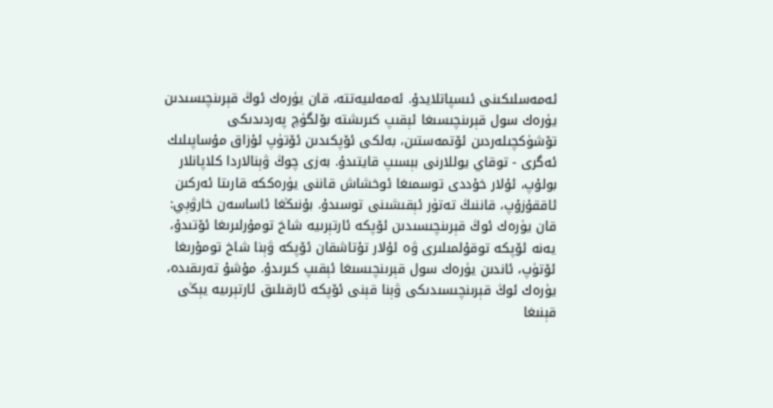ئەمەسلىكىنى ئىسپاتلايدۇ. ئەمەلىيەتتە، قان يۈرەك ئوڭ قېرىنچىسىدىن يۈرەك سول قېرىنچىسىغا ئېقىپ كىرىشتە بۆلگۈچ پەردىدىكى تۆشۈكچىلەردىن ئۆتمەستىن، بەلكى ئۆپكىدىن ئۆتۈپ ئۇزاق مۇساپىلىك ئەگرى - توقاي يوللارنى بېسىپ قايتىدۇ. بەزى چوڭ ۋېنالاردا كلاپانلار بولۇپ، ئۇلار خۇددى توسمىغا ئوخشاش قاننى يۈرەككە قارىتا ئەركىن ئاققۇزۇپ، قاننىڭ تەتۈر ئېقىشىنى توسىدۇ. بۇنىڭغا ئاساسەن خارۋېي: قان يۈرەك ئوڭ قېرىنچىسىدىن ئۆپكە ئارتېرىيە شاخ تومۇرلىرىغا ئۆتىدۇ، يەنە ئۆپكە توقۇلمىلىرى ۋە ئۇلار تۇتاشقان ئۆپكە ۋېنا شاخ تومۇرىغا ئۆتۈپ، ئاندىن يۈرەك سول قېرىنچىسىغا ئېقىپ كىرىدۇ. مۇشۇ تەرىقىدە، يۈرەك ئوڭ قېرىنچىسىدىكى ۋېنا قېنى ئۆپكە ئارقىلىق ئارتېرىيە يېڭى قېنىغا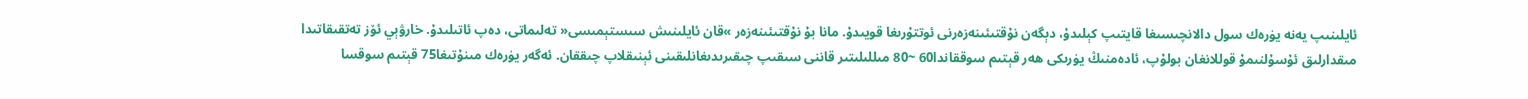ئايلىنىپ يەنە يۈرەك سول دالانچىسىغا قايتىپ كېلىدۇ، دېگەن نۇقتىئىنەزەرنى ئوتتۇرىغا قويىدۇ. مانا بۇ نۇقتىئىنەزەر »قان ئايلىنىش سىستېمىسى« تەلىماتى، دەپ ئاتىلىدۇ. خارۋېي ئۆز تەتقىقاتىدا مىقدارلىق ئۇسۇلنىمۇ قوللانغان بولۇپ، ئادەمنىڭ يۈرىكى ھەر قېتىم سوققاندا60 ~80 مىللىلىتىر قاننى سىقىپ چىقىرىدىغانلىقىنى ئېنىقلاپ چىققان. ئەگەر يۈرەك مىنۇتىغا75 قېتىم سوقسا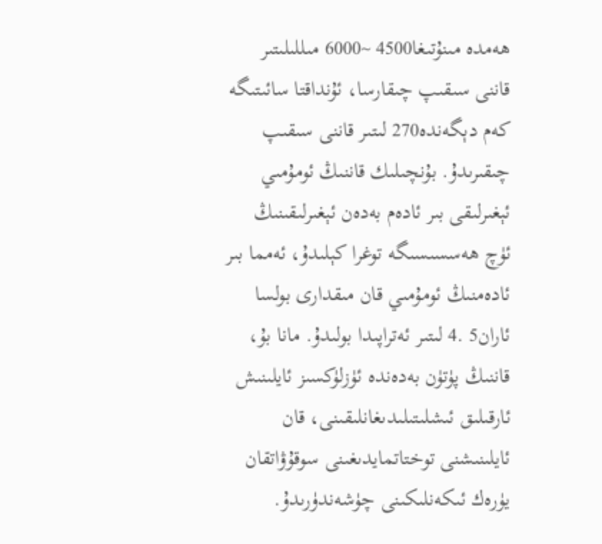ھەمدە مىنۇتىغا4500 ~6000 مىللىلىتىر قاننى سىقىپ چىقارسا، ئۇنداقتا سائىتىگە كەم دېگەندە270 لىتىر قاننى سىقىپ چىقىرىدۇ. بۇنچىلىك قاننىڭ ئومۇمىي ئېغىرلىقى بىر ئادەم بەدەن ئېغىرلىقىنىڭ ئۈچ ھەسسىسىگە توغرا كېلىدۇ، ئەمما بىر ئادەمنىڭ ئومۇمىي قان مىقدارى بولسا ئاران5 .4 لىتىر ئەتراپىدا بولىدۇ. مانا بۇ، قاننىڭ پۈتۈن بەدەندە ئۈزلۈكسىز ئايلىنىش ئارقىلىق ئىشلىتىلىدىغانلىقىنى، قان ئايلىنىشنى توختاتمايدىغىنى سوقۇۋاتقان يۈرەك ئىكەنلىكىنى چۈشەندۈرىدۇ.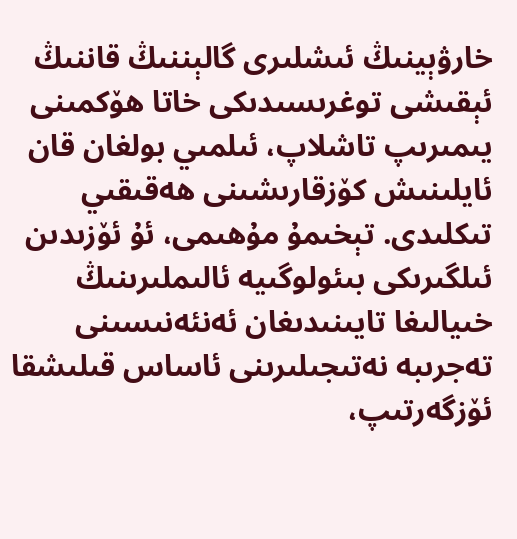خارۋېينىڭ ئىشلىرى گالېننىڭ قاننىڭ ئېقىشى توغرىسىدىكى خاتا ھۆكمىنى يىمىرىپ تاشلاپ، ئىلمىي بولغان قان ئايلىنىش كۆزقارىشىنى ھەقىقىي تىكلىدى. تېخىمۇ مۇھىمى، ئۇ ئۆزىدىن ئىلگىرىكى بىئولوگىيە ئالىملىرىنىڭ خىيالىغا تايىنىدىغان ئەنئەنىسىنى تەجرىبە نەتىجىلىرىنى ئاساس قىلىشقا ئۆزگەرتىپ،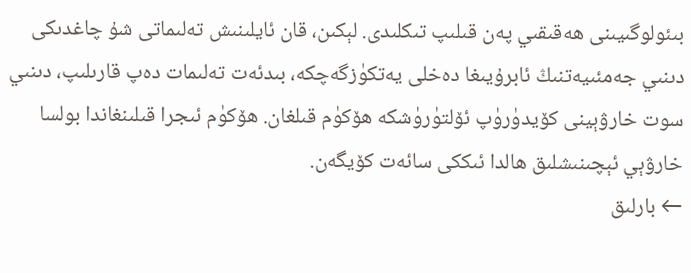بىئولوگىيىنى ھەقىقىي پەن قىلىپ تىكلىدى. لېكىن، قان ئايلىنىش تەلىماتى شۇ چاغدىكى دىنىي جەمئىيەتنىڭ ئابرۇيىغا دەخلى يەتكۈزگەچكە، بىدئەت تەلىمات دەپ قارىلىپ، دىنىي سوت خارۋېينى كۆيدۈرۈپ ئۆلتۈرۈشكە ھۆكۈم قىلغان. ھۆكۈم ئىجرا قىلىنغاندا بولسا خارۋېي ئېچىنىشلىق ھالدا ئىككى سائەت كۆيگەن.
← بارلىق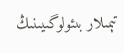تېمىلار بىئولوگىيىنىڭ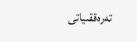تەرەققىياتى